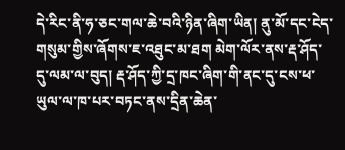དེ་རིང་ནི་ཧ་ཅང་གལ་ཆེ་བའི་ཉིན་ཞིག་ཡིན། ནུ་མོ་དང་ངེད་གསུམ་གྱིས་ཞོགས་ཇ་འཐུང་མ་ཐག མེག་ལོར་ནས་རྡ་ཤོད་དུ་ལམ་ལ་བུད། རྡ་ཤོད་ཀྱི་དྲ་ཁང་ཞིག་གི་ནང་དུ་ངས་ཕ་ཡུལ་ལ་ཁ་པར་བཏང་ནས་དྲིན་ཆེན་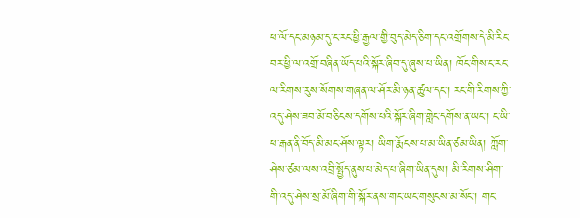ཕ་ལོ་དང་མཉམ་དུ་ང་རང་ཕྱི་རྒྱལ་གྱི་བུད་མེད་ཅིག་དང་འགྲོགས་དེ་མི་རིང་བར་ཕྱི་ལ་འགྲོ་བཞིན་ཡོད་པའི་སྐོར་ཞིབ་དུ་ཞུས་པ་ཡིན། ཁོང་གིས་ང་རང་ལ་རིགས་རུས་སོགས་གཞན་ལ་ཤོར་མི་ཉན་ཚུལ་དང་། རང་གི་རིགས་ཀྱི་འདུ་ཤེས་ཟབ་མོ་བཅིངས་དགོས་པའི་སྐོར་ཞིག་གླེང་དགོས་ན་ཡང་། ང་ཡི་ཕ་རྒན་ནི་བོད་མི་མང་ཤོས་ལྟར། ཡིག་རྨོངས་པ་མ་ཡིན་ཙམ་ཡིན། ཀློག་ཤེས་ཙམ་ལས་འབྲི་སྤྱོད་ནུས་པ་མེད་པ་ཞིག་ཡིན་དུས། མི་རིགས་ཤིག་གི་འདུ་ཤེས་སྲ་མོ་ཞིག་གི་སྐོར་ནས་གང་ཡང་གསུངས་མ་སོང་། གང་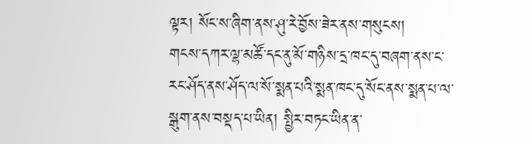ལྟར། སོང་ས་ཞིག་ནས་ཤུ་རེ་བྱོས་ཟེར་ནས་གསུངས།
གངས་དཀར་ལྷ་མཚོ་དང་ནུ་མོ་གཉིས་དྲ་ཁང་དུ་བཞག་ནས་ང་རང་ཤོད་ནས་ཤོད་ལ་སོ་སྨན་པའི་སྨན་ཁང་དུ་སོང་ནས་སྨན་པ་ལ་སྒུག་ནས་བསྡད་པ་ཡིན། སྤྱིར་བཏང་ཡིན་ན་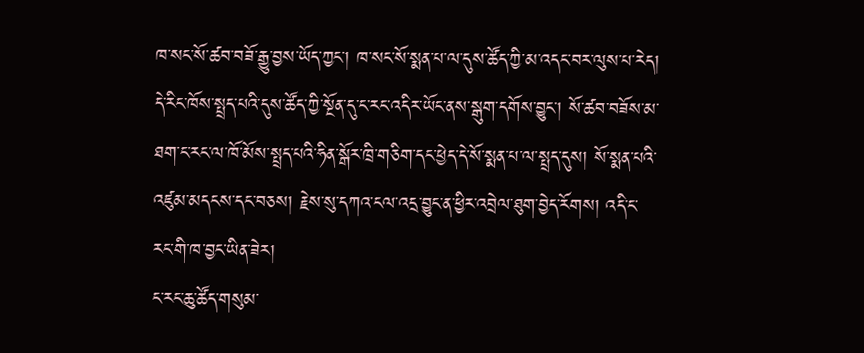ཁ་སང་སོ་ཚབ་བཟོ་རྒྱུ་བྱས་ཡོད་ཀྱང་། ཁ་སང་སོ་སྨན་པ་ལ་དུས་ཚོད་ཀྱི་མ་འདང་བར་ལུས་པ་རེད། དེ་རིང་ཁོས་སྤྲད་པའི་དུས་ཚོད་ཀྱི་སྔོན་དུ་ང་རང་འདིར་ཡོང་ནས་སྒུག་དགོས་བྱུང་། སོ་ཚབ་བཟོས་མ་ཐག་ང་རང་ལ་ཁོ་མོས་སྤྲད་པའི་ཧིན་སྒོར་ཁྲི་གཅིག་དང་ཕྱེད་དེ་སོ་སྨན་པ་ལ་སྤྲད་དུས། སོ་སྨན་པའི་འཛུམ་མདངས་དང་བཅས། རྗེས་སུ་དཀའ་ངལ་འདྲ་བྱུང་ན་ཕྱིར་འབྲེལ་ཐུག་བྱེད་རོགས། འདི་ང་རང་གི་ཁ་བྱང་ཡིན་ཟེར།
ང་རང་ཆུ་ཚོད་གསུམ་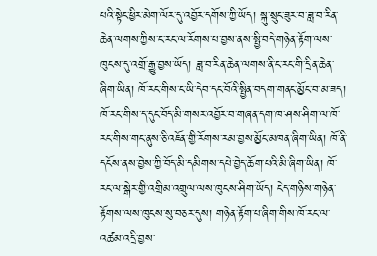པའི་སྟེང་ཕྱིར་མེག་ལོར་དུ་འབྱོར་དགོས་ཀྱི་ཡོད། སྐུ་སྲུང་ཟུར་བ་ཟླ་བ་རིན་ཆེན་ལགས་ཀྱིས་ང་རང་ལ་རོགས་པ་བྱས་ནས་སྤྱི་བདེ་གཉེན་རྟོག་ལས་ཁུངས་དུ་འགྲོ་རྒྱུ་བྱས་ཡོད། ཟླ་བ་རིན་ཆེན་ལགས་ནི་ང་རང་གི་དྲིན་ཆེན་ཞིག་ཡིན། ཁོ་རང་གིས་ང་ཡི་དེབ་དང་བོའི་སྤྱིན་བདག་གནང་མྱོང་བ་མ་ཟད། ཁོ་རང་གིས་ད་དུང་བོད་མི་གསར་འབྱོར་བ་གཞན་དག་ཁ་ཤས་ཤིག་ལ་ཁོ་རང་གིས་གང་ནུས་ཅི་འཇོན་གྱི་རོགས་རམ་བྱས་མྱོང་མཁན་ཞིག་ཡིན། ཁོ་ནི་དངོས་ནས་བྱེས་ཀྱི་བོད་མི་དམིགས་དཔེ་བྱེད་ཆོག་པའི་མི་ཞིག་ཡིན། ཁོ་རང་ལ་སྒེར་གྱི་འགྲིམ་འགྲུལ་ལས་ཁུངས་ཤིག་ཡོད། ངེད་གཉིས་གཉེན་རྟོགས་ལས་ཁུངས་སུ་བཅར་དུས། གཉེན་རྟོག་པ་ཞིག་གིས་ཁོ་རང་ལ་འཚམ་འདྲི་བྱས་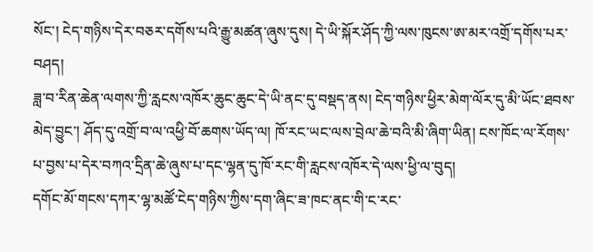སོང་། ངེད་གཉིས་དེར་བཅར་དགོས་པའི་རྒྱུ་མཚན་ཞུས་དུས། དེ་ཡི་སྐོར་ཤོད་ཀྱི་ལས་ཁུངས་ཨ་མར་འགྲོ་དགོས་པར་བཤད།
ཟླ་བ་རིན་ཆེན་ལགས་ཀྱི་རླངས་འཁོར་ཆུང་ཆུང་དེ་ཡི་ནང་དུ་བསྡད་ནས། ངེད་གཉིས་ཕྱིར་མེག་ལོར་དུ་མི་ཡོང་ཐབས་མེད་བྱུང་། ཤོད་དུ་འགྲོ་བ་ལ་འཕྱི་བོ་ཆགས་ཡོད་ལ། ཁོ་རང་ཡང་ལས་བྲེལ་ཆེ་བའི་མི་ཞིག་ཡིན། ངས་ཁོང་ལ་རོགས་པ་བྱས་པ་དེར་བཀའ་དྲིན་ཆེ་ཞུས་པ་དང་ལྷན་དུ་ཁོ་རང་གི་རླངས་འཁོར་དེ་ལས་ཕྱི་ལ་བུད།
དགོང་མོ་གངས་དཀར་ལྷ་མཚོ་ངེད་གཉིས་ཀྱིས་དག་ཞིང་ཟ་ཁང་ནང་གི་ང་རང་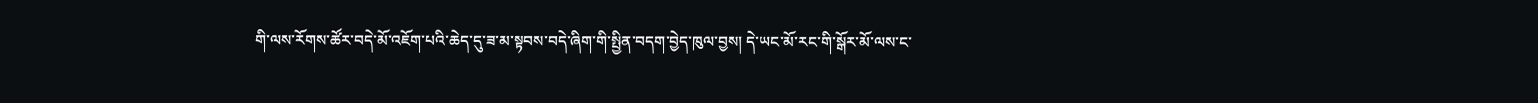གི་ལས་རོགས་ཚོར་བདེ་མོ་འཇོག་པའི་ཆེད་དུ་ཟ་མ་སྟབས་བདེ་ཞིག་གི་སྤྱིན་བདག་བྱེད་ཁུལ་བྱས། དེ་ཡང་མོ་རང་གི་སྒོར་མོ་ལས་ང་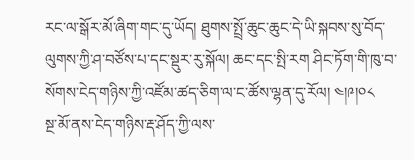རང་ལ་སྒོར་མོ་ཞིག་གང་དུ་ཡོད། ཐུགས་སྤྲོ་ཆུང་ཆུང་དེ་ཡི་སྐབས་སུ་བོད་ལུགས་ཀྱི་ཤ་བཙོས་པ་དང་སྡུར་རུ་སྐོལ། ཆང་དང་སྤི་རག ཤིང་ཏོག་གི་ཁུ་བ་སོགས་ངེད་གཉིས་ཀྱི་འཛོམ་ཚད་ཅིག་ལ་ང་ཚོས་ལྷན་དུ་རོལ། ༤།༩།༠༨
སྔ་མོ་ནས་ངེད་གཉིས་རྡ་ཤོད་ཀྱི་ལས་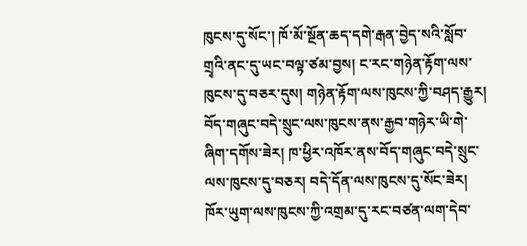ཁུངས་དུ་སོང་། ཁོ་མོ་སྔོན་ཆད་དགེ་རྒན་བྱེད་སའི་སློབ་གྲྭའི་ནང་དུ་ཡང་བལྟ་ཙམ་བྱས། ང་རང་གཉེན་རྟོག་ལས་ཁུངས་དུ་བཅར་དུས། གཉེན་རྟོག་ལས་ཁུངས་ཀྱི་བཤད་རྒྱུར། བོད་གཞུང་བདེ་སྲུང་ལས་ཁུངས་ནས་རྒྱབ་གཉེར་ཡི་གེ་ཞིག་དགོས་ཟེར། ཁ་ཕྱིར་འཁོར་ནས་བོད་གཞུང་བདེ་སྲུང་ལས་ཁུངས་དུ་བཅར། བདེ་དོན་ལས་ཁུངས་དུ་སོང་ཟེར། ཁོར་ཡུག་ལས་ཁུངས་ཀྱི་འགྲམ་དུ་རང་བཙན་ལག་དེབ་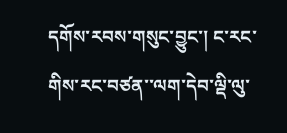དགོས་རབས་གསུང་བྱུང་། ང་རང་གིས་རང་བཙན་་ལག་དེབ་ལྡི་ལུ་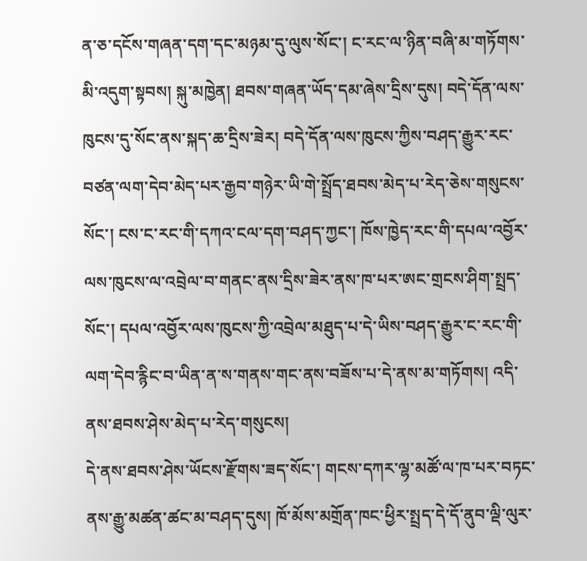ན་ཅ་དངོས་གཞན་དག་དང་མཉམ་དུ་ལུས་སོང་། ང་རང་ལ་ཉིན་བཞི་མ་གཏོགས་མི་འདུག་སྟབས། སྐུ་མཁྱེན། ཐབས་གཞན་ཡོད་དམ་ཞེས་དྲིས་དུས། བདེ་དོན་ལས་ཁུངས་དུ་སོང་ནས་སྐད་ཆ་དྲིས་ཟེར། བདེ་དོན་ལས་ཁུངས་ཀྱིས་བཤད་རྒྱུར་རང་བཙན་ལག་དེབ་མེད་པར་རྒྱབ་གཉེར་ཡི་གེ་སྤྲོད་ཐབས་མེད་པ་རེད་ཅེས་གསུངས་སོང་། ངས་ང་རང་གི་དཀའ་ངལ་དག་བཤད་ཀྱང་། ཁོས་ཁྱེད་རང་གི་དཔལ་འབྱོར་ལས་ཁུངས་ལ་འབྲེལ་བ་གནང་ནས་དྲིས་ཟེར་ནས་ཁ་པར་ཨང་གྲངས་ཤིག་སྤྲད་སོང་། དཔལ་འབྱོར་ལས་ཁུངས་ཀྱི་འབྲེལ་མཐུད་པ་དེ་ཡིས་བཤད་རྒྱུར་ང་རང་གི་ལག་དེབ་རྙིང་བ་ཡིན་ན་ས་གནས་གང་ནས་བཟོས་པ་དེ་ནས་མ་གཏོགས། འདི་ནས་ཐབས་ཤེས་མེད་པ་རེད་གསུངས།
དེ་ནས་ཐབས་ཤེས་ཡོངས་རྫོགས་ཟད་སོང་། གངས་དཀར་ལྷ་མཚོ་ལ་ཁ་པར་བཏང་ནས་རྒྱུ་མཚན་ཚང་མ་བཤད་དུས། ཁོ་མོས་མགྲོན་ཁང་ཕྱིར་སྤྲད་དེ་དོ་ནུབ་ལྡི་ལུར་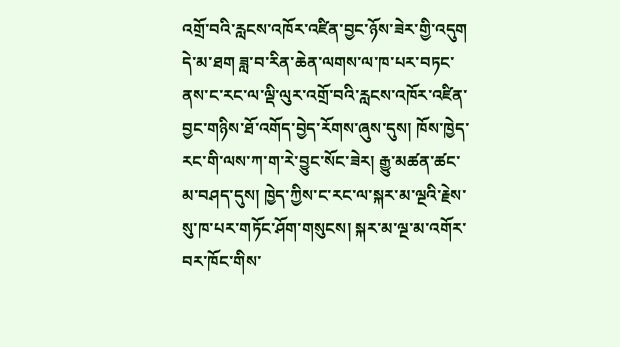འགྲོ་བའི་རླངས་འཁོར་འཛིན་བྱང་ཉོས་ཟེར་གྱི་འདུག དེ་མ་ཐག ཟླ་བ་རིན་ཆེན་ལགས་ལ་ཁ་པར་བཏང་ནས་ང་རང་ལ་ལྡི་ལུར་འགྲོ་བའི་རླངས་འཁོར་འཛིན་བྱང་གཉིས་ཐོ་འགོད་བྱེད་རོགས་ཞུས་དུས། ཁོས་ཁྱེད་རང་གི་ལས་ཀ་ག་རེ་བྱུང་སོང་ཟེར། རྒྱུ་མཚན་ཚང་མ་བཤད་དུས། ཁྱེད་ཀྱིས་ང་རང་ལ་སྐར་མ་ལྔའི་རྗེས་སུ་ཁ་པར་གཏོང་ཤོག་གསུངས། སྐར་མ་ལྔ་མ་འགོར་བར་ཁོང་གིས་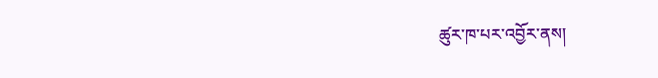ཚུར་ཁ་པར་འབྱོར་ནས།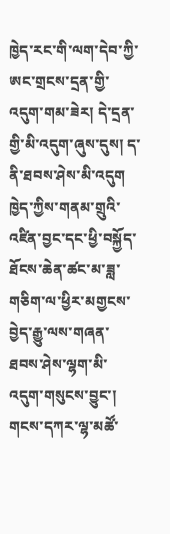ཁྱེད་རང་གི་ལག་དེབ་ཀྱི་ཨང་གྲངས་དྲན་གྱི་འདུག་གམ་ཟེར། དེ་དྲན་གྱི་མི་འདུག་ཞུས་དུས། ད་ནི་ཐབས་ཤེས་མི་འདུག ཁྱེད་ཀྱིས་གནམ་གྲུའི་འཛིན་བྱང་དང་ཕྱི་བསྐྱོད་ཐོངས་ཆེན་ཚང་མ་ཟླ་གཅིག་ལ་ཕྱིར་མགྱངས་བྱེད་རྒྱུ་ལས་གཞན་ཐབས་ཤེས་ལྷག་མི་འདུག་གསུངས་བྱུང་།
གངས་དཀར་ལྷ་མཚོ་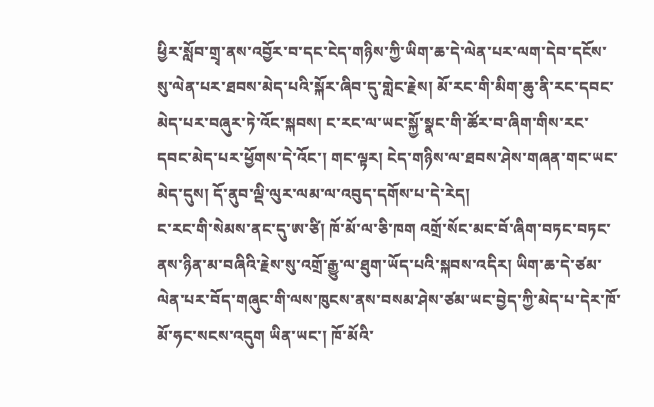ཕྱིར་སློབ་གྲྭ་ནས་འབྱོར་བ་དང་ངེད་གཉིས་ཀྱི་ཡིག་ཆ་དེ་ལེན་པར་ལག་དེབ་དངོས་སུ་ལེན་པར་ཐབས་མེད་པའི་སྐོར་ཞིབ་དུ་གླེང་རྗེས། མོ་རང་གི་མིག་ཆུ་ནི་རང་དབང་མེད་པར་བཞུར་ཏེ་འོང་སྐབས། ང་རང་ལ་ཡང་སྐྱོ་སྣང་གི་ཚོར་བ་ཞིག་གིས་རང་དབང་མེད་པར་ཕྱོགས་དེ་འོང་། གང་ལྟར། ངེད་གཉིས་ལ་ཐབས་ཤེས་གཞན་གང་ཡང་མེད་དུས། དོ་ནུབ་ལྡི་ལུར་ལམ་ལ་འབུད་དགོས་པ་དེ་རེད།
ང་རང་གི་སེམས་ནང་དུ་ཨ་ཙི། ཁོ་མོ་ལ་ཅི་ཁག འགྲོ་སོང་མང་བོ་ཞིག་བཏང་བཏང་ནས་ཉིན་མ་བཞིའི་རྗེས་སུ་འགྲོ་རྒྱུ་ལ་ཐུག་ཡོད་པའི་སྐབས་འདིར། ཡིག་ཆ་དེ་ཙམ་ལེན་པར་བོད་གཞུང་གི་ལས་ཁུངས་ནས་བསམ་ཤེས་ཙམ་ཡང་བྱེད་ཀྱི་མེད་པ་དེར་ཁོ་མོ་ཧང་སངས་འདུག ཡིན་ཡང་། ཁོ་མོའི་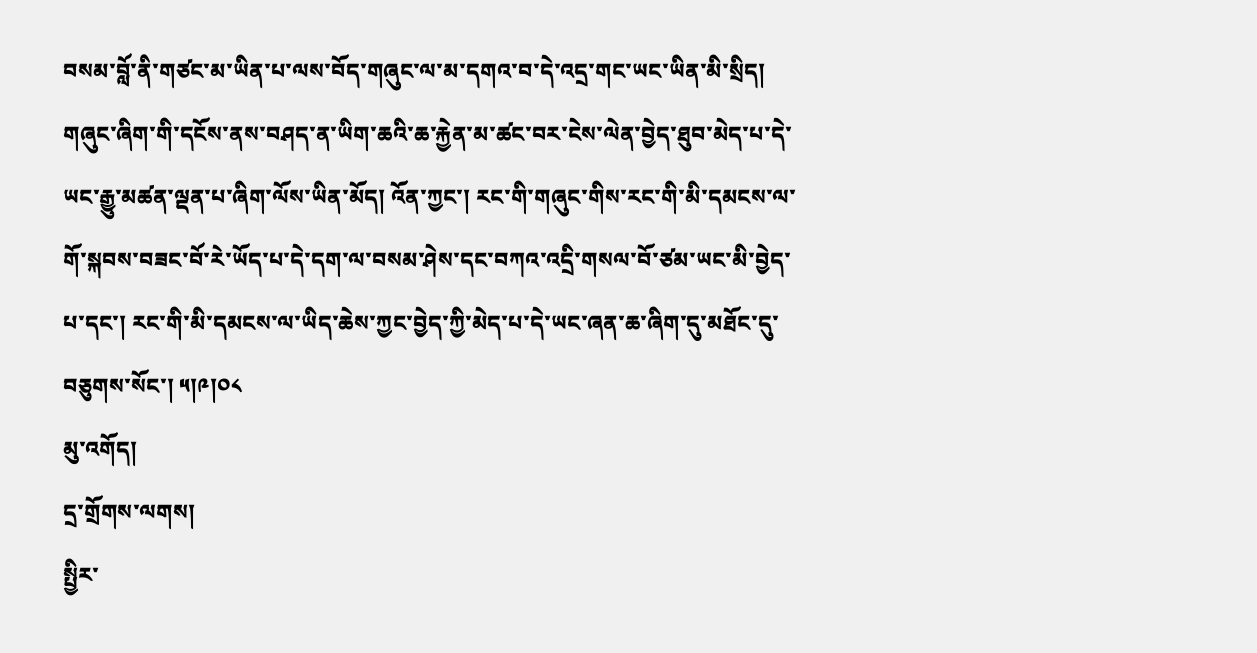བསམ་བློ་ནི་གཙང་མ་ཡིན་པ་ལས་བོད་གཞུང་ལ་མ་དགའ་བ་དེ་འདྲ་གང་ཡང་ཡིན་མི་སྲིད། གཞུང་ཞིག་གི་དངོས་ནས་བཤད་ན་ཡིག་ཆའི་ཆ་རྐྱེན་མ་ཚང་བར་ངེས་ལེན་བྱེད་ཐུབ་མེད་པ་དེ་ཡང་རྒྱུ་མཚན་ལྡན་པ་ཞིག་ལོས་ཡིན་མོད། འོན་ཀྱང་། རང་གི་གཞུང་གིས་རང་གི་མི་དམངས་ལ་གོ་སྐབས་བཟང་བོ་རེ་ཡོད་པ་དེ་དག་ལ་བསམ་ཤེས་དང་བཀའ་འདྲི་གསལ་བོ་ཙམ་ཡང་མི་བྱེད་པ་དང་། རང་གི་མི་དམངས་ལ་ཡིད་ཆེས་ཀྱང་བྱེད་ཀྱི་མེད་པ་དེ་ཡང་ཞན་ཆ་ཞིག་དུ་མཐོང་དུ་བཅུགས་སོང་། ༥།༩།༠༨
མུ་འགོད།
དྲ་གྲོགས་ལགས།
སྤྱིར་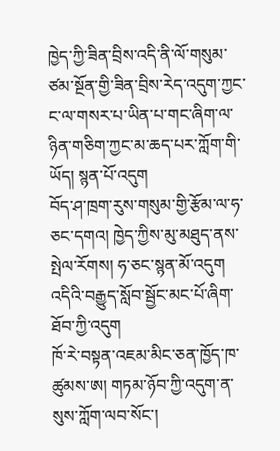ཁྱེད་ཀྱི་ཟིན་བྲིས་འདི་ནི་ལོ་གསུམ་ཙམ་སྔོན་གྱི་ཟིན་བྲིས་རེད་འདུག་ཀྱང་ང་ལ་གསར་པ་ཡིན་པ་གང་ཞིག་ལ་ཉིན་གཅིག་ཀྱང་མ་ཆད་པར་ཀློག་གི་ཡོད། སྙན་པོ་འདུག
བོད་ཤ་ཁྲག་རུས་གསུམ་གྱི་རྩོམ་ལ་ཧ་ཅང་དགའ། ཁྱེད་ཀྱིས་མུ་མཐུད་ནས་སྤེལ་རོགས། ཧ་ཅང་སྙན་མོ་འདུག འདིའི་བརྒྱུད་སློབ་སྦྱོང་མང་པོ་ཞིག་ཐོབ་ཀྱི་འདུག
ཁོ་རེ་བསྟན་འཇམ་མིང་ཅན་ཁྱོད་ཁ་ཚུམས་ཨ། གཏམ་ཉོབ་ཀྱི་འདུག་ན་སུས་ཀློག་ལབ་སོང་།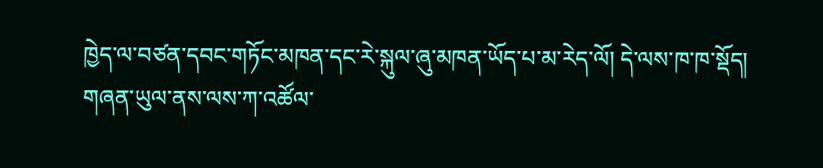ཁྱེད་ལ་བཙན་དབང་གཏོང་མཁན་དང་རེ་སྐུལ་ཞུ་མཁན་ཡོད་པ་མ་རེད་ལོ། དེ་ལས་ཁ་ཁ་སྡོད།
གཞན་ཡུལ་ནས་ལས་ཀ་འཚོལ་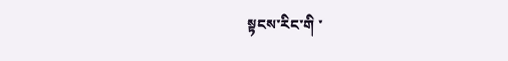སྟངས་རིང་གི ་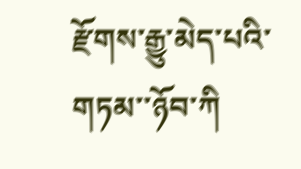རྫོགས་རྒྱུ་མེད་པའི་གཏམ་་ཉོབ་ཀི